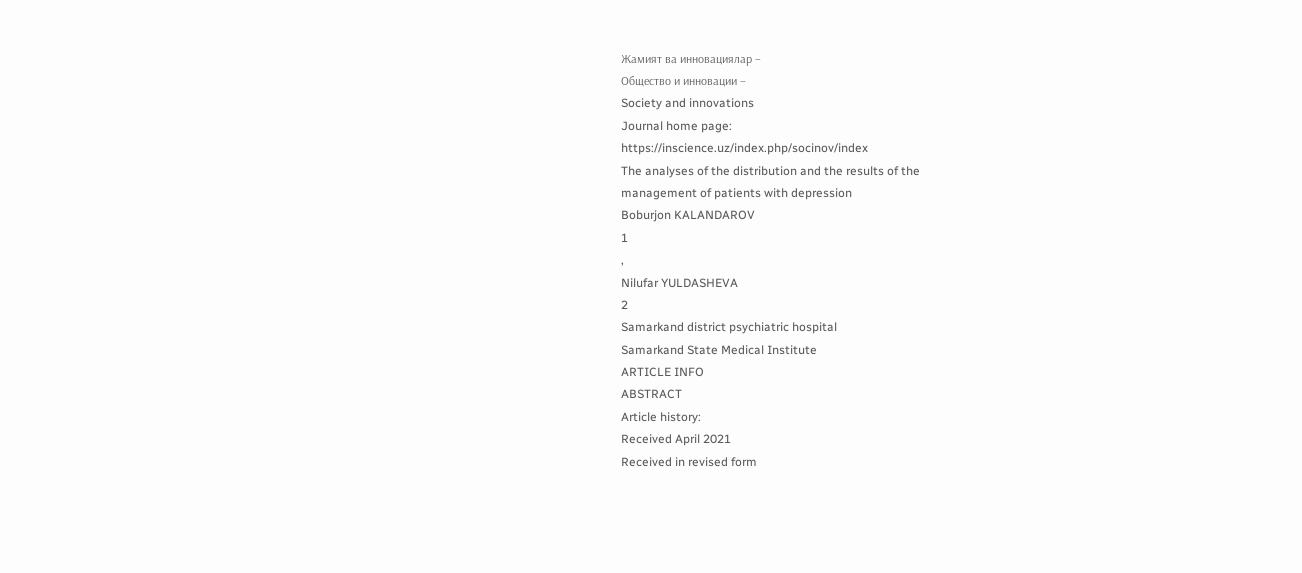Жамият ва инновациялар –
Общество и инновации –
Society and innovations
Journal home page:
https://inscience.uz/index.php/socinov/index
The analyses of the distribution and the results of the
management of patients with depression
Boburjon KALANDAROV
1
,
Nilufar YULDASHEVA
2
Samarkand district psychiatric hospital
Samarkand State Medical Institute
ARTICLE INFO
ABSTRACT
Article history:
Received April 2021
Received in revised form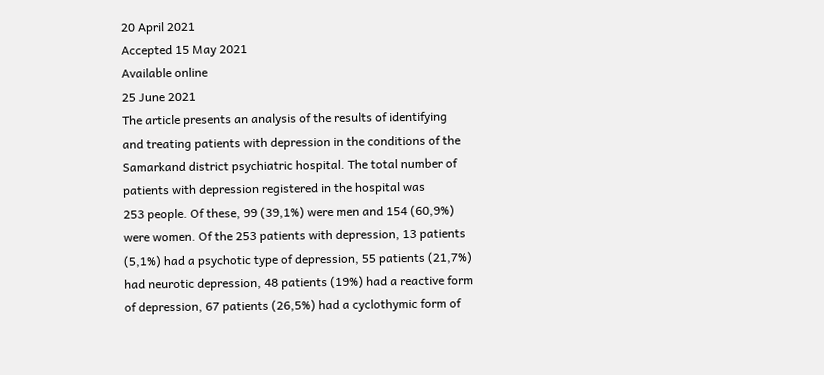20 April 2021
Accepted 15 May 2021
Available online
25 June 2021
The article presents an analysis of the results of identifying
and treating patients with depression in the conditions of the
Samarkand district psychiatric hospital. The total number of
patients with depression registered in the hospital was
253 people. Of these, 99 (39,1%) were men and 154 (60,9%)
were women. Of the 253 patients with depression, 13 patients
(5,1%) had a psychotic type of depression, 55 patients (21,7%)
had neurotic depression, 48 patients (19%) had a reactive form
of depression, 67 patients (26,5%) had a cyclothymic form of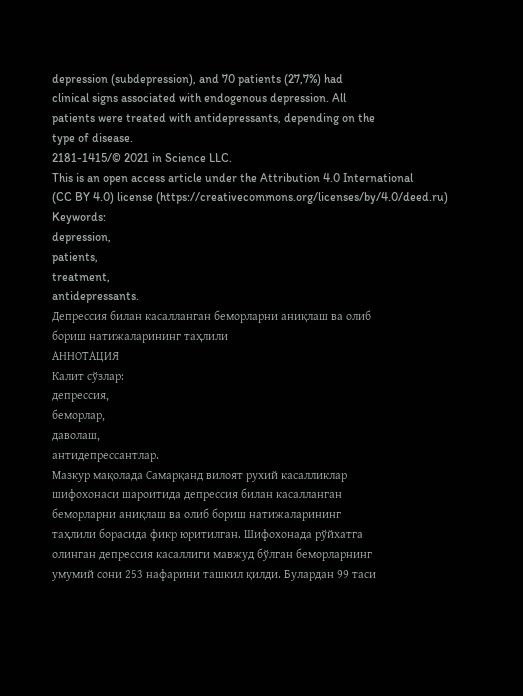depression (subdepression), and 70 patients (27,7%) had
clinical signs associated with endogenous depression. All
patients were treated with antidepressants, depending on the
type of disease.
2181-1415/© 2021 in Science LLC.
This is an open access article under the Attribution 4.0 International
(CC BY 4.0) license (https://creativecommons.org/licenses/by/4.0/deed.ru)
Keywords:
depression,
patients,
treatment,
antidepressants.
Депрессия билан касалланган беморларни аниқлаш ва олиб
бориш натижаларининг таҳлили
АННОТАЦИЯ
Калит сўзлар:
депрессия,
беморлар,
даволаш,
антидепрессантлар.
Мазкур мақолада Самарқанд вилоят рухий касалликлар
шифохонаси шароитида депрессия билан касалланган
беморларни аниқлаш ва олиб бориш натижаларининг
таҳлили борасида фикр юритилган. Шифохонада рўйхатга
олинган депрессия касаллиги мавжуд бўлган беморларнинг
умумий сони 253 нафарини ташкил қилди. Булардан 99 таси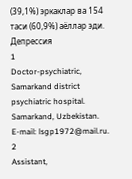(39,1%) эркаклар ва 154 таси (60,9%) аёллар эди. Депрессия
1
Doctor-psychiatric, Samarkand district psychiatric hospital. Samarkand, Uzbekistan.
E-mail: lsgp1972@mail.ru.
2
Assistant,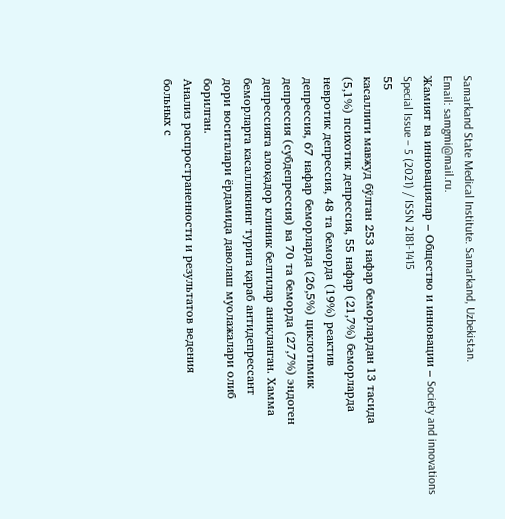Samarkand State Medical Institute. Samarkand, Uzbekistan.
Email: samgmi@mail.ru.
Жамият ва инновациялар – Общество и инновации – Society and innovations
Special Issue – 5 (2021) / ISSN 2181-1415
55
касаллиги мавжуд бўлган 253 нафар беморлардан 13 тасида
(5,1%) психотик депрессия, 55 нафар (21,7%) беморларда
невротик депрессия, 48 та беморда (19%) реактив
депрессия, 67 нафар беморларда (26,5%) циклотимик
депрессия (субдепрессия) ва 70 та беморда (27,7%) эндоген
депрессияга алоқадор клиник белгилар аниқланган. Хамма
беморларга касалликнинг турига қараб антидепрессант
дори воситалари ёрдамида даволаш муолажалари олиб
борилган.
Анализ распространенности и результатов ведения
больных с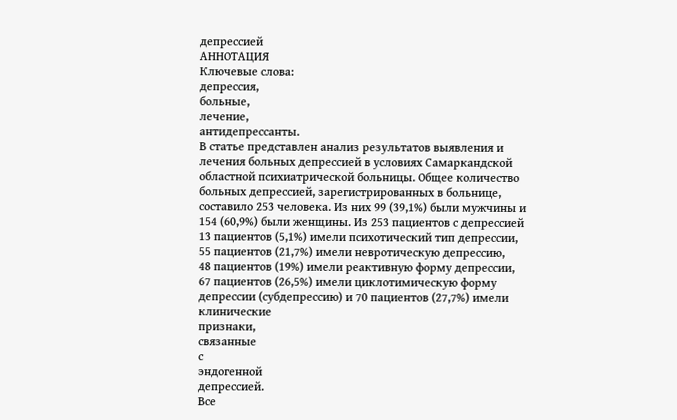депрессией
АННОТАЦИЯ
Ключевые слова:
депрессия,
больные,
лечение,
антидепрессанты.
В статье представлен анализ результатов выявления и
лечения больных депрессией в условиях Самаркандской
областной психиатрической больницы. Общее количество
больных депрессией, зарегистрированных в больнице,
составило 253 человека. Из них 99 (39,1%) были мужчины и
154 (60,9%) были женщины. Из 253 пациентов с депрессией
13 пациентов (5,1%) имели психотический тип депрессии,
55 пациентов (21,7%) имели невротическую депрессию,
48 пациентов (19%) имели реактивную форму депрессии,
67 пациентов (26,5%) имели циклотимическую форму
депрессии (субдепрессию) и 70 пациентов (27,7%) имели
клинические
признаки,
связанные
с
эндогенной
депрессией.
Все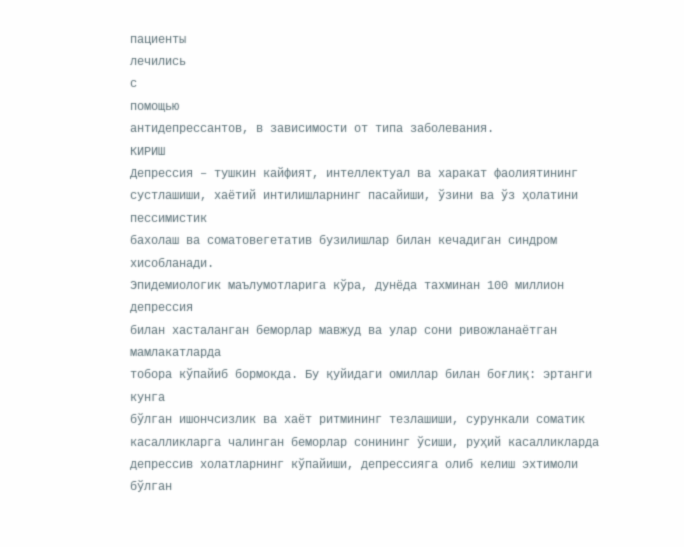пациенты
лечились
с
помощью
антидепрессантов, в зависимости от типа заболевания.
КИРИШ
Депрессия – тушкин кайфият, интеллектуал ва харакат фаолиятининг
сустлашиши, хаётий интилишларнинг пасайиши, ўзини ва ўз ҳолатини пессимистик
бахолаш ва соматовегетатив бузилишлар билан кечадиган синдром хисобланади.
Эпидемиологик маълумотларига кўра, дунёда тахминан 100 миллион депрессия
билан хасталанган беморлар мавжуд ва улар сони ривожланаётган мамлакатларда
тобора кўпайиб бормокда. Бу қуйидаги омиллар билан боғлиқ: эртанги кунга
бўлган ишончсизлик ва хаёт ритмининг тезлашиши, сурункали соматик
касалликларга чалинган беморлар сонининг ўсиши, руҳий касалликларда
депрессив холатларнинг кўпайиши, депрессияга олиб келиш эхтимоли бўлган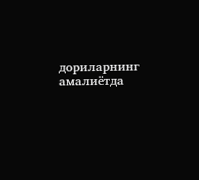дориларнинг амалиётда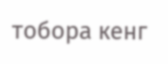тобора кенг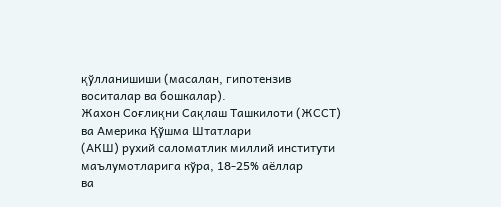қўлланишиши (масалан, гипотензив
воситалар ва бошкалар).
Жахон Соғлиқни Сақлаш Ташкилоти (ЖССТ) ва Америка Қўшма Штатлари
(АКШ) рухий саломатлик миллий институти маълумотларига кўра, 18-25% аёллар
ва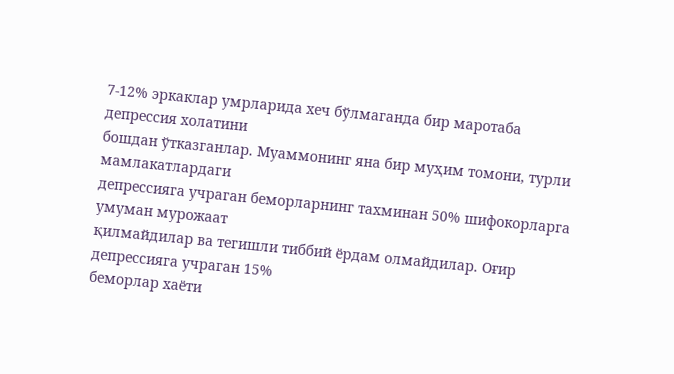7-12% эркаклар умрларида хеч бўлмаганда бир маротаба депрессия холатини
бошдан ўтказганлар. Муаммонинг яна бир муҳим томони, турли мамлакатлардаги
депрессияга учраган беморларнинг тахминан 50% шифокорларга умуман мурожаат
қилмайдилар ва тегишли тиббий ёрдам олмайдилар. Оғир депрессияга учраган 15%
беморлар хаёти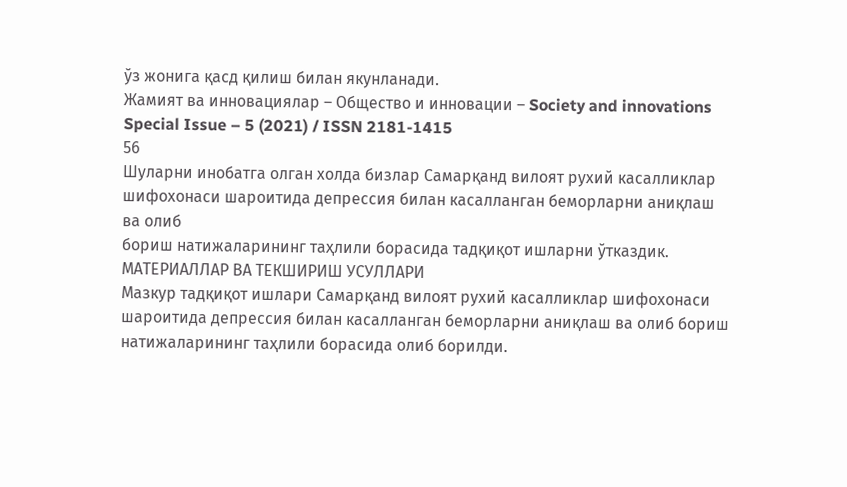ўз жонига қасд қилиш билан якунланади.
Жамият ва инновациялар – Общество и инновации – Society and innovations
Special Issue – 5 (2021) / ISSN 2181-1415
56
Шуларни инобатга олган холда бизлар Самарқанд вилоят рухий касалликлар
шифохонаси шароитида депрессия билан касалланган беморларни аниқлаш ва олиб
бориш натижаларининг таҳлили борасида тадқиқот ишларни ўтказдик.
МАТЕРИАЛЛАР ВА ТЕКШИРИШ УСУЛЛАРИ
Мазкур тадқиқот ишлари Самарқанд вилоят рухий касалликлар шифохонаси
шароитида депрессия билан касалланган беморларни аниқлаш ва олиб бориш
натижаларининг таҳлили борасида олиб борилди.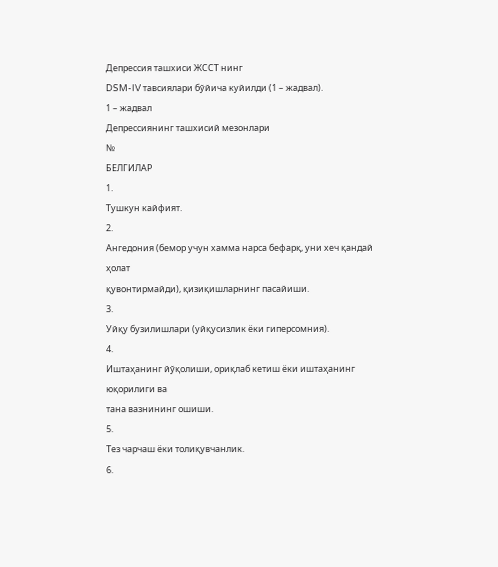Депрессия ташхиси ЖССТ нинг
DSM-IV тавсиялари бўйича куйилди (1 – жадвал).
1 – жадвал
Депрессиянинг ташхисий мезонлари
№
БЕЛГИЛАР
1.
Тушкун кайфият.
2.
Ангедония (бемор учун хамма нарса бефарқ, уни хеч қандай ҳолат
қувонтирмайди), қизиқишларнинг пасайиши.
3.
Уйқу бузилишлари (уйқусизлик ёки гиперсомния).
4.
Иштаҳанинг йўқолиши, ориқлаб кетиш ёки иштаҳанинг юқорилиги ва
тана вазнининг ошиши.
5.
Тез чарчаш ёки толиқувчанлик.
6.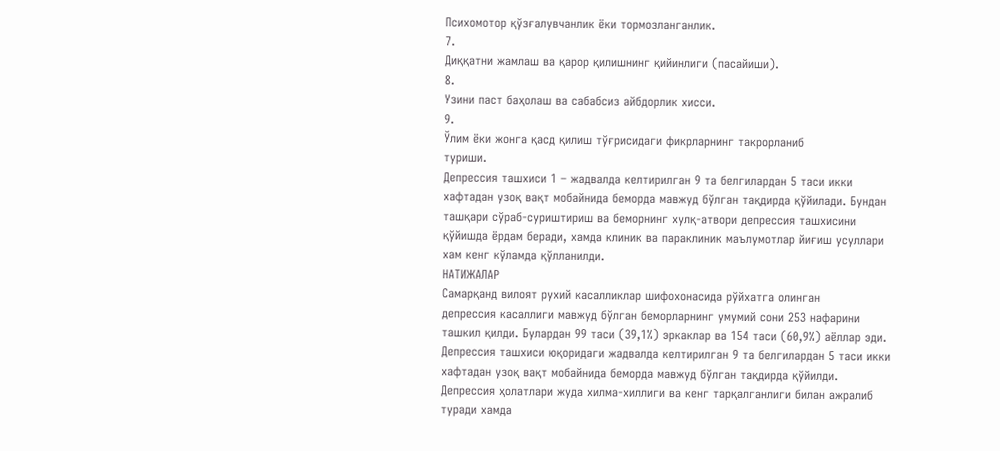Психомотор қўзғалувчанлик ёки тормозланганлик.
7.
Диққатни жамлаш ва қарор қилишнинг қийинлиги (пасайиши).
8.
Узини паст баҳолаш ва сабабсиз айбдорлик хисси.
9.
Ўлим ёки жонга қасд қилиш тўғрисидаги фикрларнинг такрорланиб
туриши.
Депрессия ташхиси 1 – жадвалда келтирилган 9 та белгилардан 5 таси икки
хафтадан узоқ вақт мобайнида беморда мавжуд бўлган тақдирда қўйилади. Бундан
ташқари сўраб-суриштириш ва беморнинг хулқ-атвори депрессия ташхисини
қўйишда ёрдам беради, хамда клиник ва параклиник маълумотлар йиғиш усуллари
хам кенг кўламда қўлланилди.
НАТИЖАЛАР
Самарқанд вилоят рухий касалликлар шифохонасида рўйхатга олинган
депрессия касаллиги мавжуд бўлган беморларнинг умумий сони 253 нафарини
ташкил қилди. Булардан 99 таси (39,1%) эркаклар ва 154 таси (60,9%) аёллар эди.
Депрессия ташхиси юқоридаги жадвалда келтирилган 9 та белгилардан 5 таси икки
хафтадан узоқ вақт мобайнида беморда мавжуд бўлган тақдирда қўйилди.
Депрессия ҳолатлари жуда хилма-хиллиги ва кенг тарқалганлиги билан ажралиб
туради хамда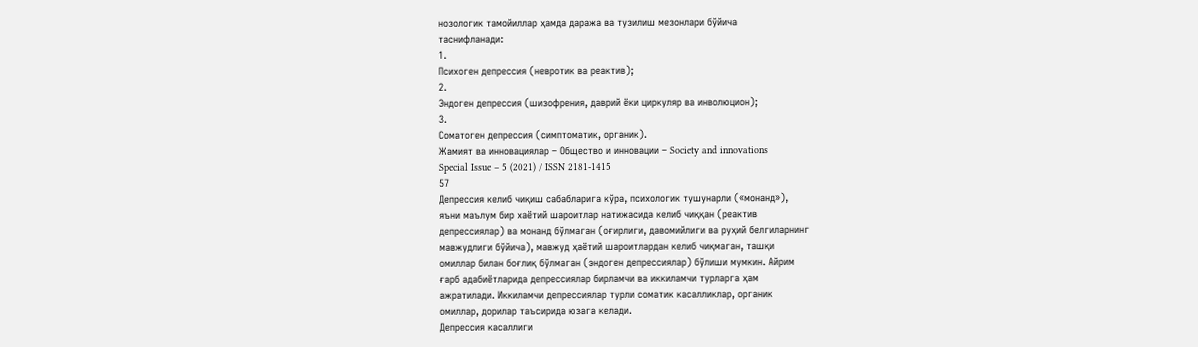нозологик тамойиллар ҳамда даража ва тузилиш мезонлари бўйича
таснифланади:
1.
Психоген депрессия (невротик ва реактив);
2.
Эндоген депрессия (шизофрения, даврий ёки циркуляр ва инволюцион);
3.
Соматоген депрессия (симптоматик, органик).
Жамият ва инновациялар – Общество и инновации – Society and innovations
Special Issue – 5 (2021) / ISSN 2181-1415
57
Депрессия келиб чиқиш сабабларига кўра, психологик тушунарли («монанд»),
яъни маълум бир хаётий шароитлар натижасида келиб чиққан (реактив
депрессиялар) ва монанд бўлмаган (оғирлиги, давомийлиги ва руҳий белгиларнинг
мавжудлиги бўйича), мавжуд ҳаётий шароитлардан келиб чиқмаган, ташқи
омиллар билан боғлиқ бўлмаган (эндоген депрессиялар) бўлиши мумкин. Айрим
ғарб адабиётларида депрессиялар бирламчи ва иккиламчи турларга ҳам
ажратилади. Иккиламчи депрессиялар турли соматик касалликлар, органик
омиллар, дорилар таъсирида юзага келади.
Депрессия касаллиги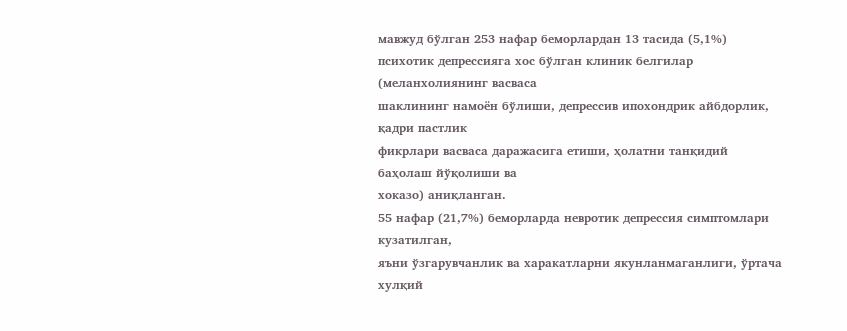мавжуд бўлган 253 нафар беморлардан 13 тасида (5,1%)
психотик депрессияга хос бўлган клиник белгилар (меланхолиянинг васваса
шаклининг намоён бўлиши, депрессив ипохондрик айбдорлик, қадри пастлик
фикрлари васваса даражасига етиши, ҳолатни танқидий баҳолаш йўқолиши ва
хоказо) аниқланган.
55 нафар (21,7%) беморларда невротик депрессия симптомлари кузатилган,
яъни ўзгарувчанлик ва харакатларни якунланмаганлиги, ўртача хулқий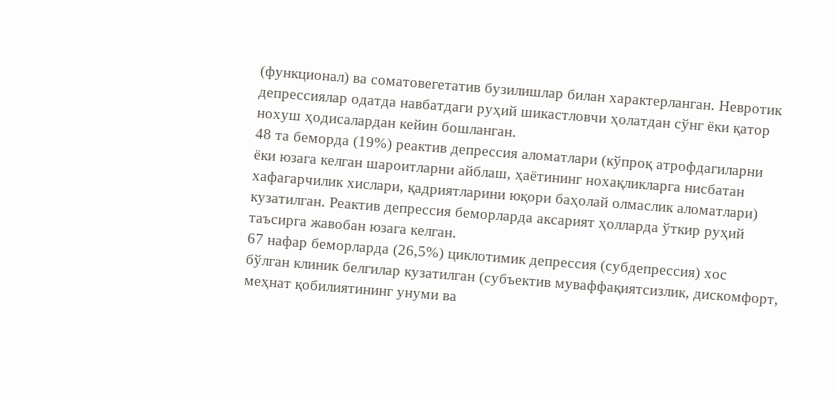(функционал) ва соматовегетатив бузилишлар билан характерланган. Невротик
депрессиялар одатда навбатдаги руҳий шикастловчи ҳолатдан сўнг ёки қатор
нохуш ҳодисалардан кейин бошланган.
48 та беморда (19%) реактив депрессия аломатлари (кўпроқ атрофдагиларни
ёки юзага келган шароитларни айблаш, ҳаётининг нохақликларга нисбатан
хафагарчилик хислари, қадриятларини юқори баҳолай олмаслик аломатлари)
кузатилган. Реактив депрессия беморларда аксарият ҳолларда ўткир руҳий
таъсирга жавобан юзага келган.
67 нафар беморларда (26,5%) циклотимик депрессия (субдепрессия) хос
бўлган клиник белгилар кузатилган (субъектив муваффақиятсизлик, дискомфорт,
меҳнат қобилиятининг унуми ва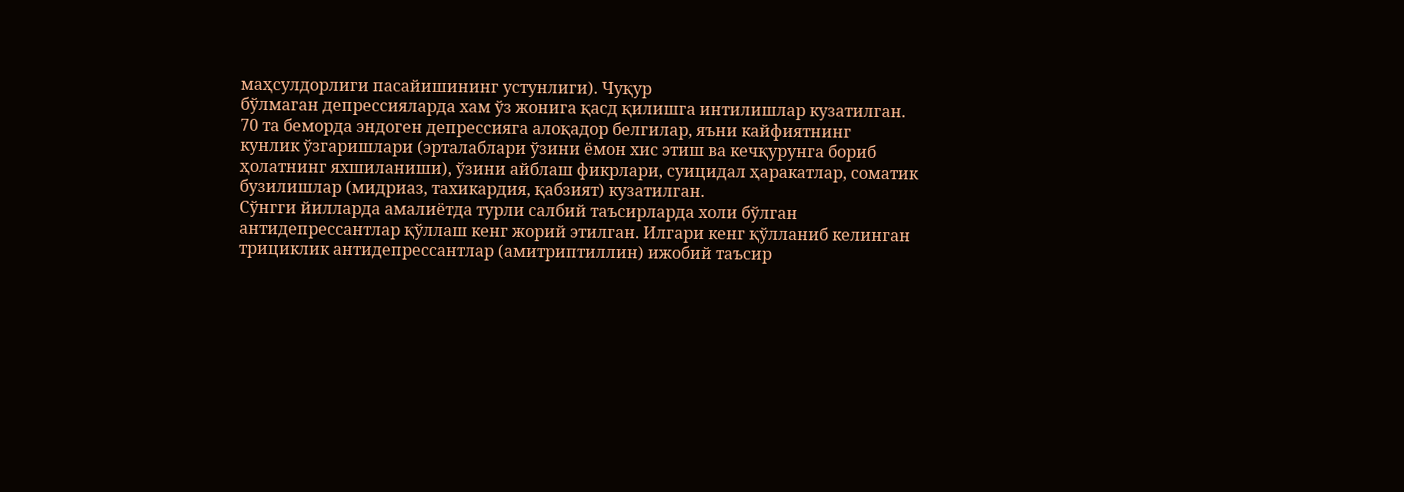маҳсулдорлиги пасайишининг устунлиги). Чуқур
бўлмаган депрессияларда хам ўз жонига қасд қилишга интилишлар кузатилган.
70 та беморда эндоген депрессияга алоқадор белгилар, яъни кайфиятнинг
кунлик ўзгаришлари (эрталаблари ўзини ёмон хис этиш ва кечқурунга бориб
ҳолатнинг яхшиланиши), ўзини айблаш фикрлари, суицидал ҳаракатлар, соматик
бузилишлар (мидриаз, тахикардия, қабзият) кузатилган.
Сўнгги йилларда амалиётда турли салбий таъсирларда холи бўлган
антидепрессантлар қўллаш кенг жорий этилган. Илгари кенг қўлланиб келинган
трициклик антидепрессантлар (амитриптиллин) ижобий таъсир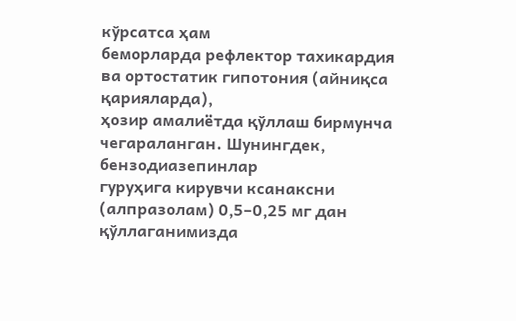кўрсатса ҳам
беморларда рефлектор тахикардия ва ортостатик гипотония (айниқса қарияларда),
ҳозир амалиётда қўллаш бирмунча чегараланган. Шунингдек, бензодиазепинлар
гуруҳига кирувчи ксанаксни (алпразолам) 0,5–0,25 мг дан қўллаганимизда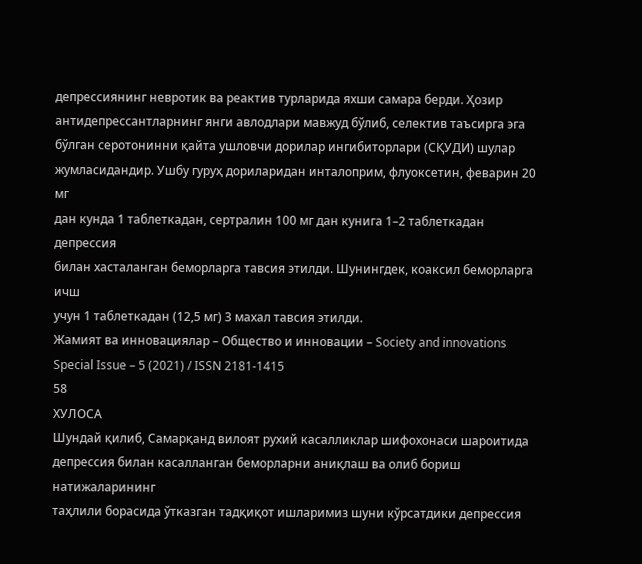депрессиянинг невротик ва реактив турларида яхши самара берди. Ҳозир
антидепрессантларнинг янги авлодлари мавжуд бўлиб, селектив таъсирга эга
бўлган серотонинни қайта ушловчи дорилар ингибиторлари (СҚУДИ) шулар
жумласидандир. Ушбу гуруҳ дориларидан инталоприм, флуоксетин, феварин 20 мг
дан кунда 1 таблеткадан, сертралин 100 мг дан кунига 1–2 таблеткадан депрессия
билан хасталанган беморларга тавсия этилди. Шунингдек, коаксил беморларга ичш
учун 1 таблеткадан (12,5 мг) 3 махал тавсия этилди.
Жамият ва инновациялар – Общество и инновации – Society and innovations
Special Issue – 5 (2021) / ISSN 2181-1415
58
ХУЛОСА
Шундай қилиб, Самарқанд вилоят рухий касалликлар шифохонаси шароитида
депрессия билан касалланган беморларни аниқлаш ва олиб бориш натижаларининг
таҳлили борасида ўтказган тадқиқот ишларимиз шуни кўрсатдики депрессия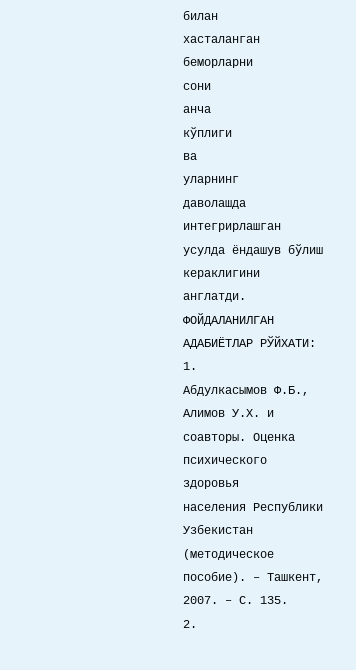билан
хасталанган
беморларни
сони
анча
кўплиги
ва
уларнинг
даволашда
интегрирлашган усулда ёндашув бўлиш кераклигини англатди.
ФОЙДАЛАНИЛГАН АДАБИЁТЛАР РЎЙХАТИ:
1.
Абдулкасымов Ф.Б., Алимов У.Х. и соавторы. Оценка психического здоровья
населения Республики Узбекистан (методическое пособие). – Ташкент, 2007. – С. 135.
2.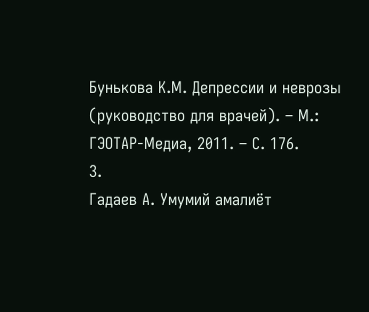Бунькова К.М. Депрессии и неврозы (руководство для врачей). – М.:
ГЭОТАР-Медиа, 2011. – С. 176.
3.
Гадаев А. Умумий амалиёт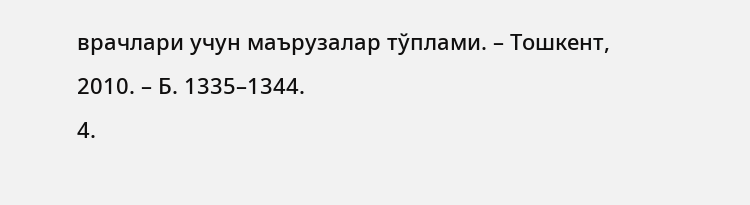врачлари учун маърузалар тўплами. – Тошкент,
2010. – Б. 1335–1344.
4.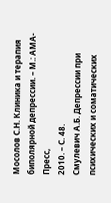Мосолов С.Н. Клиника и терапия биполярной депрессии. – М.: АМА-Пресс,
2010. – С. 48.
Смулевич А.Б. Депрессии при психических и соматических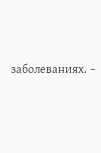заболеваниях. –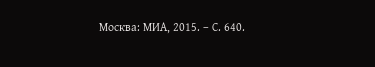Москва: МИА, 2015. – С. 640.